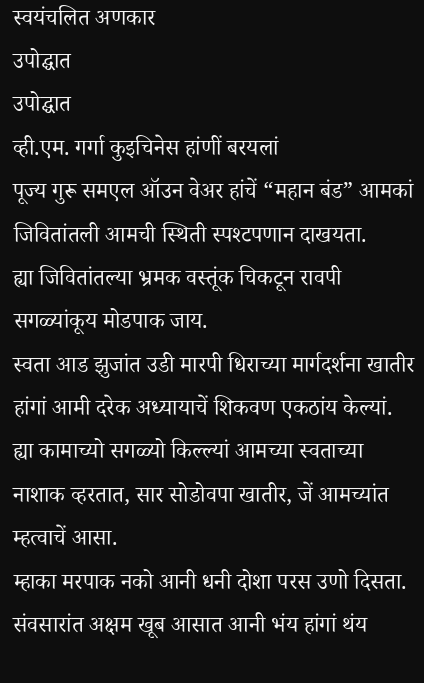स्वयंचलित अणकार
उपोद्घात
उपोद्घात
व्ही.एम. गर्गा कुइचिनेस हांणीं बरयलां
पूज्य गुरू समएल ऑउन वेअर हांचें “महान बंड” आमकां जिवितांतली आमची स्थिती स्पश्टपणान दाखयता.
ह्या जिवितांतल्या भ्रमक वस्तूंक चिकटून रावपी सगळ्यांकूय मोडपाक जाय.
स्वता आड झुजांत उडी मारपी धिराच्या मार्गदर्शना खातीर हांगां आमी दरेक अध्यायाचें शिकवण एकठांय केल्यां.
ह्या कामाच्यो सगळ्यो किल्ल्यां आमच्या स्वताच्या नाशाक व्हरतात, सार सोडोवपा खातीर, जें आमच्यांत म्हत्वाचें आसा.
म्हाका मरपाक नको आनी धनी दोशा परस उणो दिसता.
संवसारांत अक्षम खूब आसात आनी भंय हांगां थंय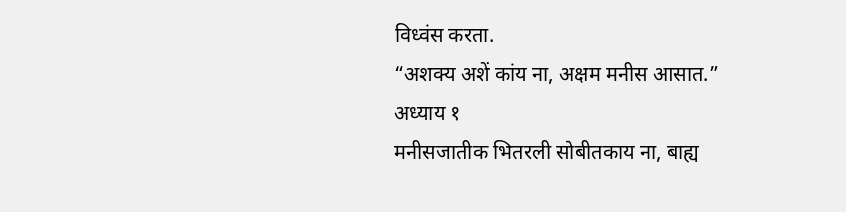विध्वंस करता.
“अशक्य अशें कांय ना, अक्षम मनीस आसात.”
अध्याय १
मनीसजातीक भितरली सोबीतकाय ना, बाह्य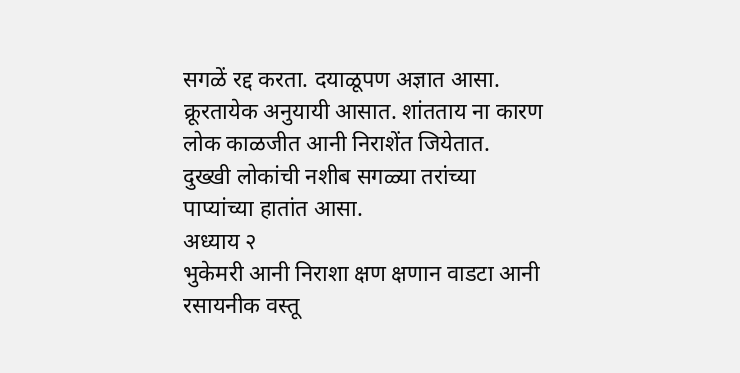सगळें रद्द करता. दयाळूपण अज्ञात आसा. क्रूरतायेक अनुयायी आसात. शांतताय ना कारण लोक काळजीत आनी निराशेंत जियेतात.
दुख्खी लोकांची नशीब सगळ्या तरांच्या पाप्यांच्या हातांत आसा.
अध्याय २
भुकेमरी आनी निराशा क्षण क्षणान वाडटा आनी रसायनीक वस्तू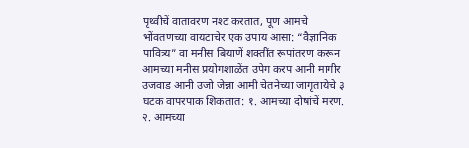पृथ्वीचें वातावरण नश्ट करतात, पूण आमचे भोंवतणच्या वायटाचेर एक उपाय आसा: “वैज्ञानिक पावित्र्य” वा मनीस बियाणें शक्तींत रूपांतरण करून आमच्या मनीस प्रयोगशाळेंत उपेग करप आनी मागीर उजवाड आनी उजो जेन्ना आमी चेतनेच्या जागृतायेचे ३ घटक वापरपाक शिकतात: १. आमच्या दोषांचें मरण. २. आमच्या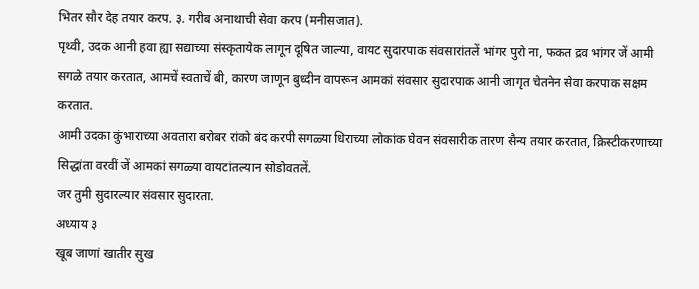भितर सौर देह तयार करप. ३. गरीब अनाथाची सेवा करप (मनीसजात).
पृथ्वी, उदक आनी हवा ह्या सद्याच्या संस्कृतायेक लागून दूषित जाल्या, वायट सुदारपाक संवसारांतलें भांगर पुरो ना, फकत द्रव भांगर जें आमी सगळे तयार करतात, आमचें स्वताचें बी, कारण जाणून बुध्दीन वापरून आमकां संवसार सुदारपाक आनी जागृत चेतनेन सेवा करपाक सक्षम करतात.
आमी उदका कुंभाराच्या अवतारा बरोबर रांको बंद करपी सगळ्या धिराच्या लोकांक घेवन संवसारीक तारण सैन्य तयार करतात, क्रिस्टीकरणाच्या सिद्धांता वरवीं जें आमकां सगळ्या वायटांतल्यान सोडोवतलें.
जर तुमी सुदारल्यार संवसार सुदारता.
अध्याय ३
खूब जाणां खातीर सुख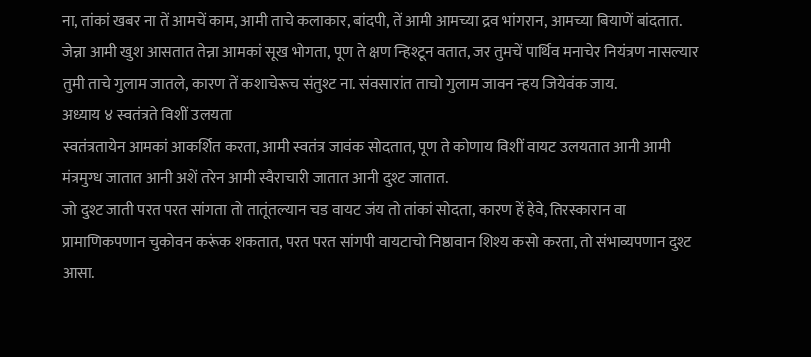ना, तांकां खबर ना तें आमचें काम, आमी ताचे कलाकार, बांदपी, तें आमी आमच्या द्रव भांगरान, आमच्या बियाणें बांदतात.
जेन्ना आमी खुश आसतात तेन्ना आमकां सूख भोगता, पूण ते क्षण न्हिश्टून वतात, जर तुमचें पार्थिव मनाचेर नियंत्रण नासल्यार तुमी ताचे गुलाम जातले, कारण तें कशाचेरूच संतुश्ट ना. संवसारांत ताचो गुलाम जावन न्हय जियेवंक जाय.
अध्याय ४ स्वतंत्रते विशीं उलयता
स्वतंत्रतायेन आमकां आकर्शित करता, आमी स्वतंत्र जावंक सोदतात, पूण ते कोणाय विशीं वायट उलयतात आनी आमी मंत्रमुग्ध जातात आनी अशें तरेन आमी स्वैराचारी जातात आनी दुश्ट जातात.
जो दुश्ट जाती परत परत सांगता तो तातूंतल्यान चड वायट जंय तो तांकां सोदता, कारण हें हेवे, तिरस्कारान वा प्रामाणिकपणान चुकोवन करूंक शकतात, परत परत सांगपी वायटाचो निष्ठावान शिश्य कसो करता, तो संभाव्यपणान दुश्ट आसा.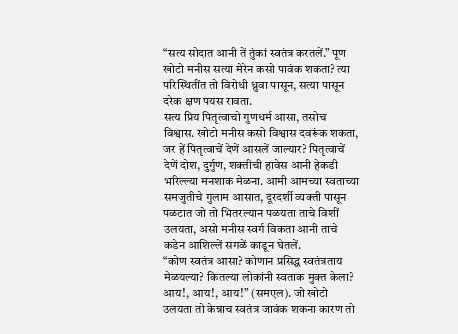“सत्य सोदात आनी तें तुंकां स्वतंत्र करतलें.” पूण खोटो मनीस सत्या मेरेन कसो पावंक शकता? त्या परिस्थितींत तो विरोधी ध्रुवा पासून, सत्या पासून दरेक क्षण पयस रावता.
सत्य प्रिय पितृत्वाचो गुणधर्म आसा, तसोच विश्वास. खोटो मनीस कसो विश्वास दवरूंक शकता, जर हें पितृत्वाचें देणें आसलें जाल्यार? पितृत्वाचें देणें दोश, दुर्गुण, शक्तीची हावेस आनी हेकडी भरिल्ल्या मनशाक मेळना. आमी आमच्या स्वताच्या समजुतीचे गुलाम आसात, दूरदर्शी व्यक्ती पासून पळटात जो तो भितरल्यान पळयता ताचे विशीं उलयता, असो मनीस स्वर्ग विकता आनी ताचे कडेन आशिल्लें सगळें काडून घेतलें.
“कोण स्वतंत्र आसा? कोणान प्रसिद्ध स्वतंत्रताय मेळयल्या? कितल्या लोकांनी स्वताक मुक्त केला? आय!, आय!, आय!” (समएल). जो खोटो उलयता तो केन्नाच स्वतंत्र जावंक शकना कारण तो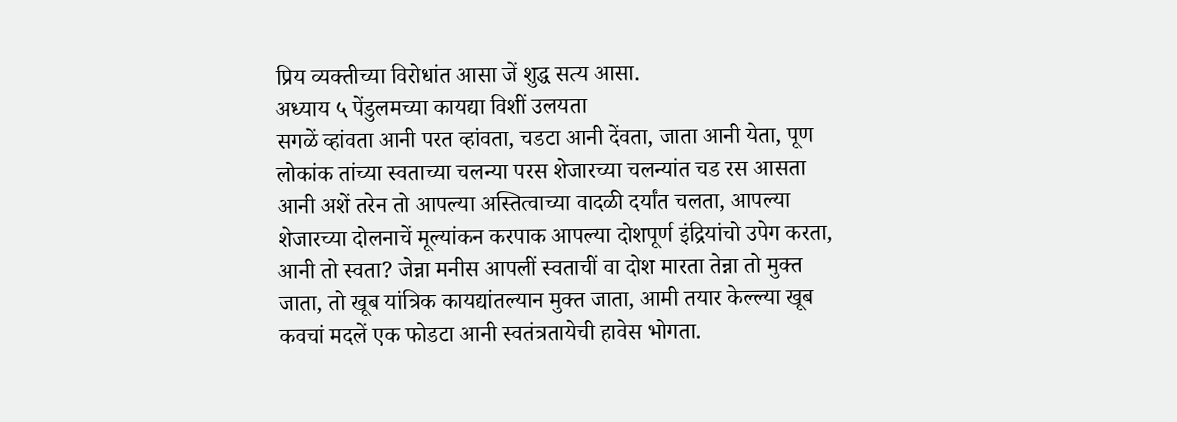प्रिय व्यक्तीच्या विरोधांत आसा जें शुद्ध सत्य आसा.
अध्याय ५ पेंडुलमच्या कायद्या विशीं उलयता
सगळें व्हांवता आनी परत व्हांवता, चडटा आनी देंवता, जाता आनी येता, पूण लोकांक तांच्या स्वताच्या चलन्या परस शेजारच्या चलन्यांत चड रस आसता आनी अशें तरेन तो आपल्या अस्तित्वाच्या वादळी दर्यांत चलता, आपल्या शेजारच्या दोलनाचें मूल्यांकन करपाक आपल्या दोशपूर्ण इंद्रियांचो उपेग करता, आनी तो स्वता? जेन्ना मनीस आपलीं स्वताचीं वा दोश मारता तेन्ना तो मुक्त जाता, तो खूब यांत्रिक कायद्यांतल्यान मुक्त जाता, आमी तयार केल्ल्या खूब कवचां मदलें एक फोडटा आनी स्वतंत्रतायेची हावेस भोगता.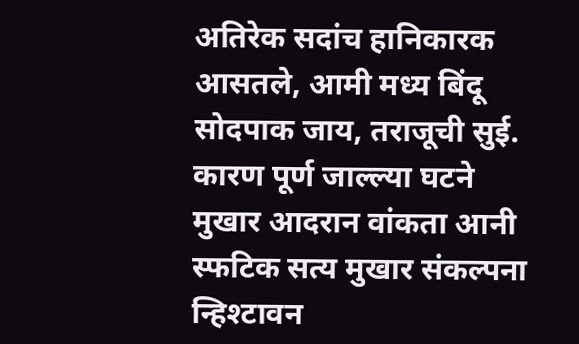अतिरेक सदांच हानिकारक आसतले, आमी मध्य बिंदू सोदपाक जाय, तराजूची सुई.
कारण पूर्ण जाल्ल्या घटने मुखार आदरान वांकता आनी स्फटिक सत्य मुखार संकल्पना न्हिश्टावन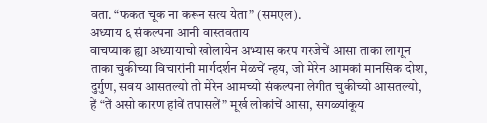वता. “फकत चूक ना करून सत्य येता” (समएल).
अध्याय ६ संकल्पना आनी वास्तवताय
वाचप्याक ह्या अध्यायाचो खोलायेन अभ्यास करप गरजेचें आसा ताका लागून ताका चुकीच्या विचारांनी मार्गदर्शन मेळचें न्हय, जो मेरेन आमकां मानसिक दोश, दुर्गुण, सवय आसतल्यो तो मेरेन आमच्यो संकल्पना लेगीत चुकीच्यो आसतल्यो, हें “तें असो कारण हांवें तपासलें” मूर्ख लोकांचें आसा, सगळ्यांकूय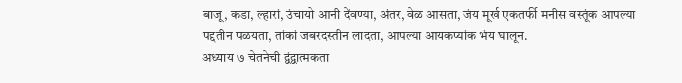बाजू, कडा, ल्हारां, उंचायो आनी देंवण्या, अंतर, वेळ आसता, जंय मूर्ख एकतर्फी मनीस वस्तूंक आपल्या पद्दतीन पळयता, तांकां जबरदस्तीन लादता, आपल्या आयकप्यांक भंय घालून.
अध्याय ७ चेतनेची द्वंद्वात्मकता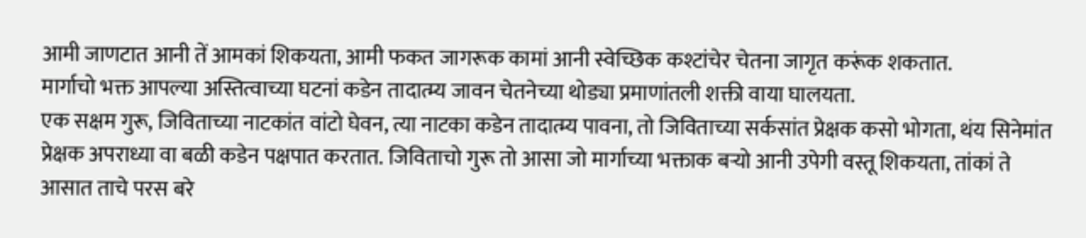आमी जाणटात आनी तें आमकां शिकयता, आमी फकत जागरूक कामां आनी स्वेच्छिक कश्टांचेर चेतना जागृत करूंक शकतात.
मार्गाचो भक्त आपल्या अस्तित्वाच्या घटनां कडेन तादात्म्य जावन चेतनेच्या थोड्या प्रमाणांतली शक्ती वाया घालयता.
एक सक्षम गुरू, जिविताच्या नाटकांत वांटो घेवन, त्या नाटका कडेन तादात्म्य पावना, तो जिविताच्या सर्कसांत प्रेक्षक कसो भोगता, थंय सिनेमांत प्रेक्षक अपराध्या वा बळी कडेन पक्षपात करतात. जिविताचो गुरू तो आसा जो मार्गाच्या भक्ताक बऱ्यो आनी उपेगी वस्तू शिकयता, तांकां ते आसात ताचे परस बरे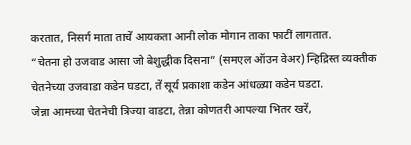करतात, निसर्ग माता ताचें आयकता आनी लोक मोगान ताका फाटीं लागतात.
“चेतना हो उजवाड आसा जो बेशुद्धीक दिसना” (समएल ऑउन वेअर) न्हिद्रिस्त व्यक्तीक चेतनेच्या उजवाडा कडेन घडटा, तें सूर्य प्रकाशा कडेन आंधळ्या कडेन घडटा.
जेन्ना आमच्या चेतनेची त्रिज्या वाडटा, तेन्ना कोणतरी आपल्या भितर खरें,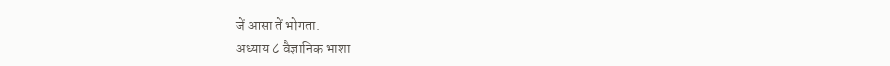जें आसा तें भोगता.
अध्याय ८ वैज्ञानिक भाशा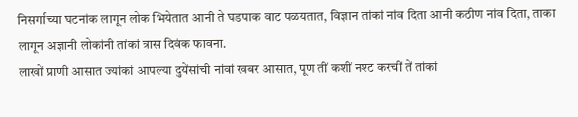निसर्गाच्या घटनांक लागून लोक भियेतात आनी ते घडपाक वाट पळयतात, विज्ञान तांकां नांव दिता आनी कठीण नांव दिता, ताका लागून अज्ञानी लोकांनी तांकां त्रास दिवंक फावना.
लाखों प्राणी आसात ज्यांकां आपल्या दुयेंसांची नांवां खबर आसात, पूण तीं कशीं नश्ट करचीं तें तांकां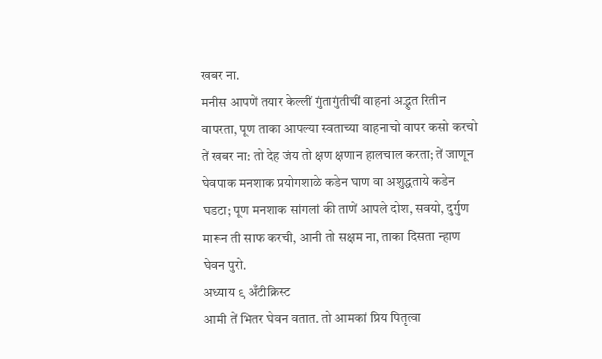खबर ना.
मनीस आपणें तयार केल्लीं गुंतागुंतीचीं वाहनां अद्भुत रितीन वापरता, पूण ताका आपल्या स्वताच्या वाहनाचो वापर कसो करचो तें खबर ना: तो देह जंय तो क्षण क्षणान हालचाल करता; तें जाणून घेवपाक मनशाक प्रयोगशाळे कडेन घाण वा अशुद्धताये कडेन घडटा; पूण मनशाक सांगलां की ताणें आपले दोश, सवयो, दुर्गुण मारून ती साफ करची, आनी तो सक्षम ना, ताका दिसता न्हाण घेवन पुरो.
अध्याय ९ अँटीक्रिस्ट
आमी तें भितर घेवन वतात. तो आमकां प्रिय पितृत्वा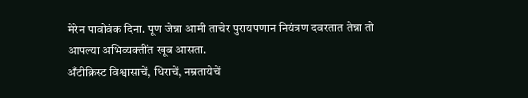मेरेन पावोवंक दिना. पूण जेन्ना आमी ताचेर पुरायपणान नियंत्रण दवरतात तेन्ना तो आपल्या अभिव्यक्तींत खूब आसता.
अँटीक्रिस्ट विश्वासाचें, धिराचें, नम्रतायेचें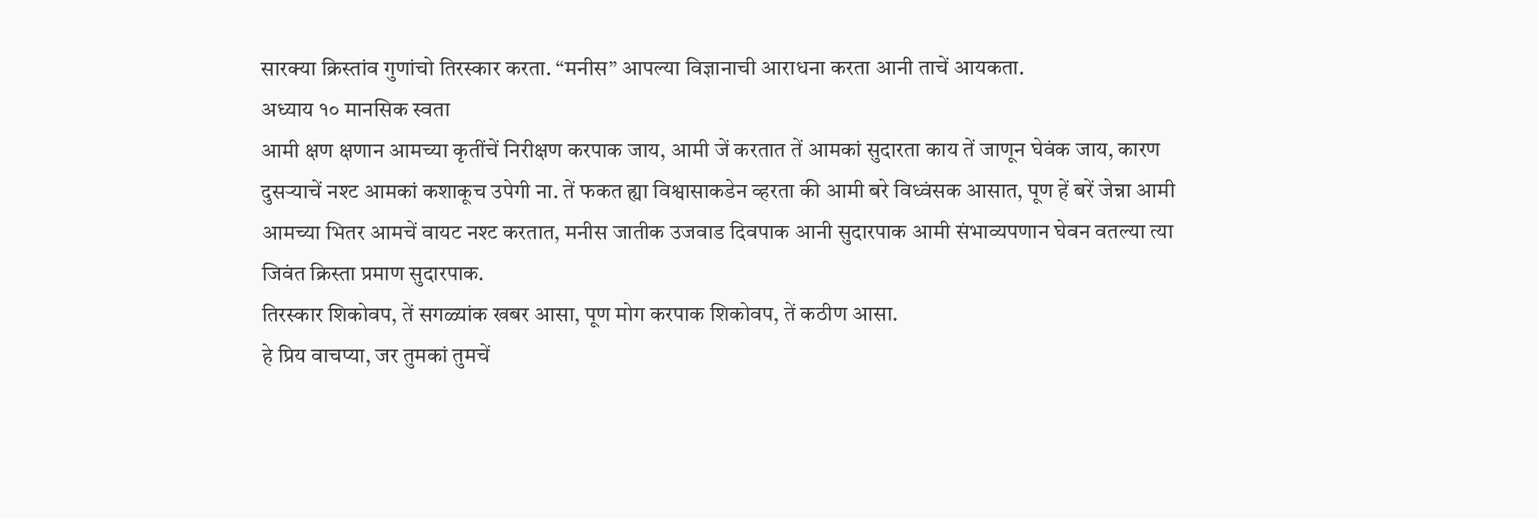सारक्या क्रिस्तांव गुणांचो तिरस्कार करता. “मनीस” आपल्या विज्ञानाची आराधना करता आनी ताचें आयकता.
अध्याय १० मानसिक स्वता
आमी क्षण क्षणान आमच्या कृतींचें निरीक्षण करपाक जाय, आमी जें करतात तें आमकां सुदारता काय तें जाणून घेवंक जाय, कारण दुसऱ्याचें नश्ट आमकां कशाकूच उपेगी ना. तें फकत ह्या विश्वासाकडेन व्हरता की आमी बरे विध्वंसक आसात, पूण हें बरें जेन्ना आमी आमच्या भितर आमचें वायट नश्ट करतात, मनीस जातीक उजवाड दिवपाक आनी सुदारपाक आमी संभाव्यपणान घेवन वतल्या त्या जिवंत क्रिस्ता प्रमाण सुदारपाक.
तिरस्कार शिकोवप, तें सगळ्यांक खबर आसा, पूण मोग करपाक शिकोवप, तें कठीण आसा.
हे प्रिय वाचप्या, जर तुमकां तुमचें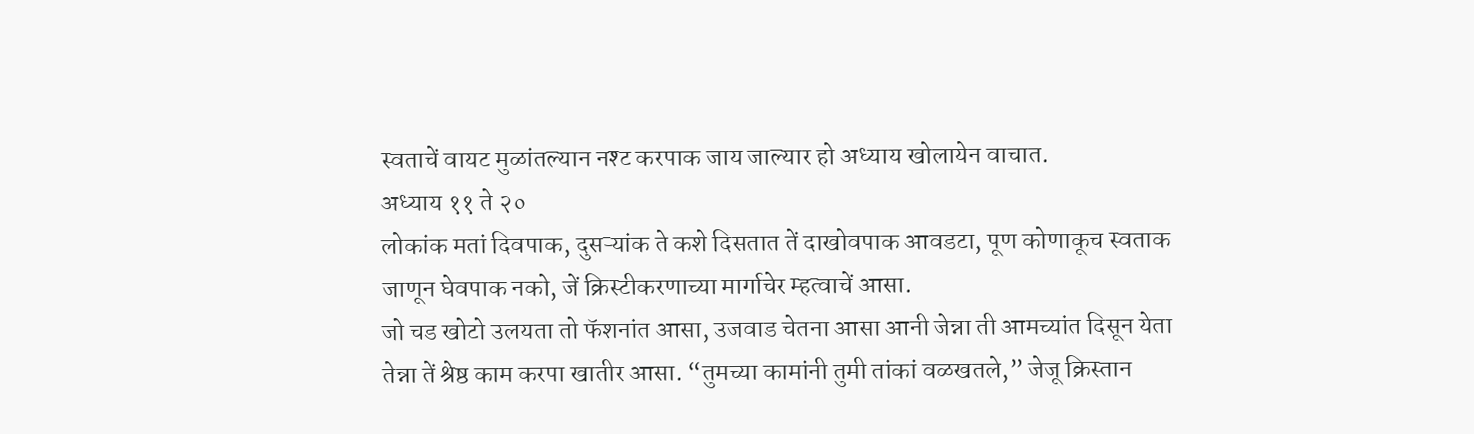स्वताचें वायट मुळांतल्यान नश्ट करपाक जाय जाल्यार हो अध्याय खोलायेन वाचात.
अध्याय ११ ते २०
लोकांक मतां दिवपाक, दुसऱ्यांक ते कशे दिसतात तें दाखोवपाक आवडटा, पूण कोणाकूच स्वताक जाणून घेवपाक नको, जें क्रिस्टीकरणाच्या मार्गाचेर म्हत्वाचें आसा.
जो चड खोटो उलयता तो फॅशनांत आसा, उजवाड चेतना आसा आनी जेन्ना ती आमच्यांत दिसून येता तेन्ना तें श्रेष्ठ काम करपा खातीर आसा. “तुमच्या कामांनी तुमी तांकां वळखतले,” जेजू क्रिस्तान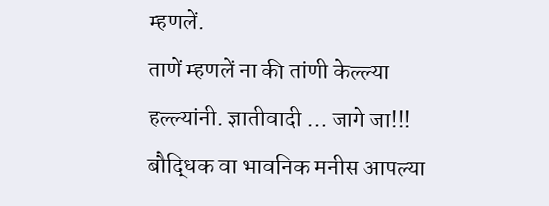म्हणलें.
ताणें म्हणलें ना की तांणी केल्ल्या हल्ल्यांनी. ज्ञातीवादी … जागे जा!!!
बौद्धिक वा भावनिक मनीस आपल्या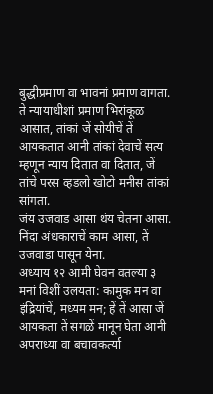बुद्धीप्रमाण वा भावनां प्रमाण वागता. ते न्यायाधीशां प्रमाण भिरांकूळ आसात, तांकां जें सोयीचें तें आयकतात आनी तांकां देवाचें सत्य म्हणून न्याय दितात वा दितात, जें तांचे परस व्हडलो खोटो मनीस तांकां सांगता.
जंय उजवाड आसा थंय चेतना आसा. निंदा अंधकाराचें काम आसा, तें उजवाडा पासून येना.
अध्याय १२ आमी घेवन वतल्या ३ मनां विशीं उलयता: कामुक मन वा इंद्रियांचें, मध्यम मन; हें तें आसा जें आयकता तें सगळें मानून घेता आनी अपराध्या वा बचावकर्त्या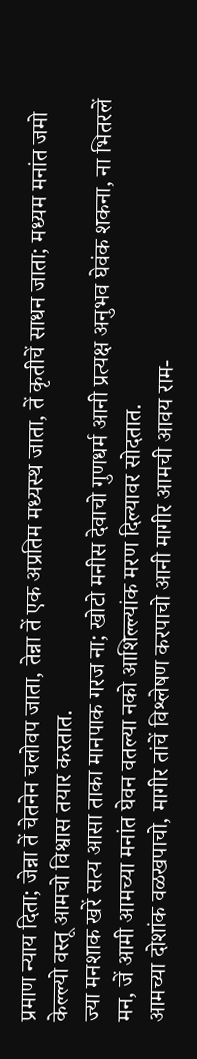प्रमाण न्याय दिता; जेन्ना तें चेतनेन चलोवप जाता, तेन्ना तें एक अप्रतिम मध्यस्थ जाता, तें कृतीचें साधन जाता; मध्यम मनांत जमो केल्ल्यो वस्तू आमचो विश्वास तयार करतात.
ज्या मनशाक खरें सत्य आसा ताका मानपाक गरज ना; खोटो मनीस देवाचो गुणधर्म आनी प्रत्यक्ष अनुभव घेवंक शकना, ना भितरलें मन, जें आमी आमच्या मनांत घेवन वतल्या नको आशिल्ल्यांक मरण दिल्यावर सोदतात.
आमच्या दोशांक वळखपाचो, मागीर तांचें विश्लेषण करपाचो आनी मागीर आमची आवय राम-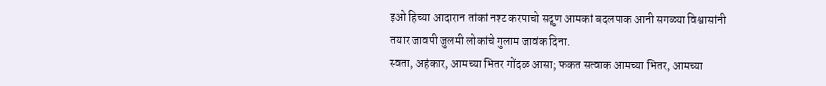इओ हिच्या आदारान तांकां नश्ट करपाचो सद्गुण आमकां बदलपाक आनी सगळ्या विश्वासांनी तयार जावपी जुलमी लोकांचे गुलाम जावंक दिना.
स्वता, अहंकार, आमच्या भितर गोंदळ आसा; फकत सत्वाक आमच्या भितर, आमच्या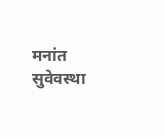मनांत सुवेवस्था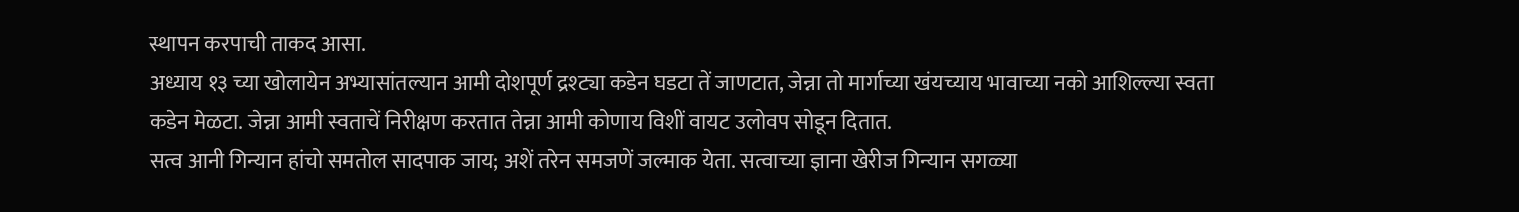स्थापन करपाची ताकद आसा.
अध्याय १३ च्या खोलायेन अभ्यासांतल्यान आमी दोशपूर्ण द्रश्ट्या कडेन घडटा तें जाणटात, जेन्ना तो मार्गाच्या खंयच्याय भावाच्या नको आशिल्ल्या स्वता कडेन मेळटा. जेन्ना आमी स्वताचें निरीक्षण करतात तेन्ना आमी कोणाय विशीं वायट उलोवप सोडून दितात.
सत्व आनी गिन्यान हांचो समतोल सादपाक जाय; अशें तरेन समजणें जल्माक येता. सत्वाच्या ज्ञाना खेरीज गिन्यान सगळ्या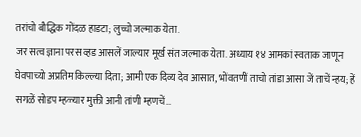तरांचो बौद्धिक गोंदळ हाडटा; लुच्चो जल्माक येता.
जर सत्व ज्ञाना परस व्हड आसलें जाल्यार मूर्ख संत जल्माक येता. अध्याय १४ आमकां स्वताक जाणून घेवपाच्यो अप्रतिम किल्ल्या दिता; आमी एक दिव्य देव आसात, भोंवतणीं ताचो तांडा आसा जें ताचें न्हय; हें सगळें सोडप म्हळ्यार मुक्ती आनी तांणी म्हणचें…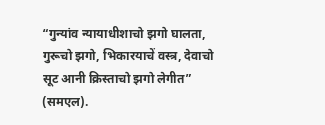“गुन्यांव न्यायाधीशाचो झगो घालता, गुरूचो झगो, भिकारयाचें वस्त्र, देवाचो सूट आनी क्रिस्ताचो झगो लेगीत” (समएल).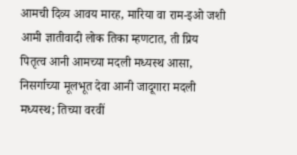आमची दिव्य आवय मारह, मारिया वा राम-इओ जशी आमी ज्ञातीवादी लोक तिका म्हणटात, ती प्रिय पितृत्व आनी आमच्या मदली मध्यस्थ आसा, निसर्गाच्या मूलभूत देवा आनी जादूगारा मदली मध्यस्थ; तिच्या वरवीं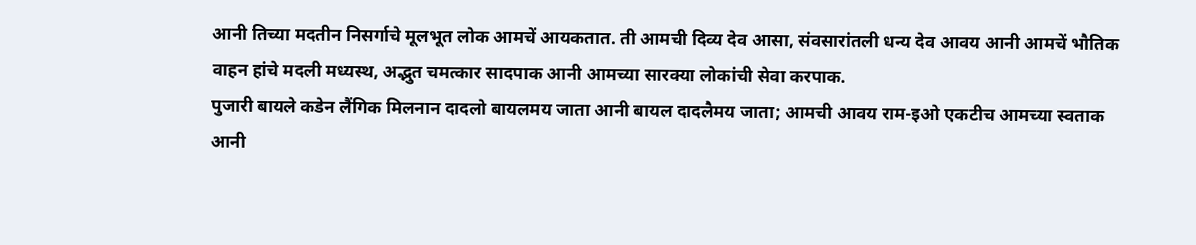आनी तिच्या मदतीन निसर्गाचे मूलभूत लोक आमचें आयकतात. ती आमची दिव्य देव आसा, संवसारांतली धन्य देव आवय आनी आमचें भौतिक वाहन हांचे मदली मध्यस्थ, अद्भुत चमत्कार सादपाक आनी आमच्या सारक्या लोकांची सेवा करपाक.
पुजारी बायले कडेन लैंगिक मिलनान दादलो बायलमय जाता आनी बायल दादलैमय जाता; आमची आवय राम-इओ एकटीच आमच्या स्वताक आनी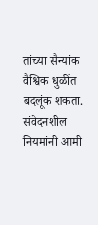तांच्या सैन्यांक वैश्विक धुळींत बदलूंक शकता. संवेदनशील नियमांनी आमी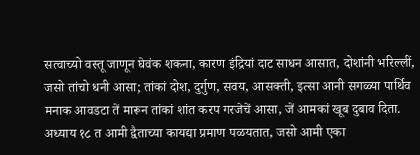सत्वाच्यो वस्तू जाणून घेवंक शकना, कारण इंद्रियां दाट साधन आसात, दोशांनी भरिल्लीं, जसो तांचो धनी आसा; तांकां दोश, दुर्गुण, सवय, आसक्ती, इत्सा आनी सगळ्या पार्थिव मनाक आवडटा तें मारून तांकां शांत करप गरजेचें आसा, जें आमकां खूब दुबाव दिता.
अध्याय १८ त आमी द्वैताच्या कायद्या प्रमाण पळयतात, जसो आमी एका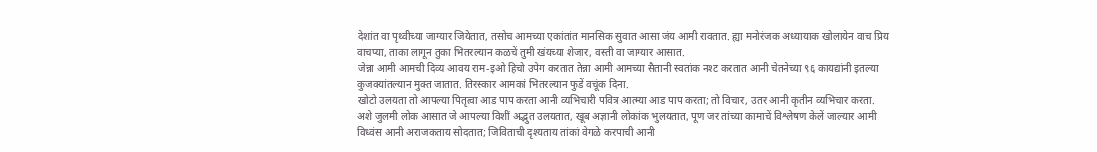देशांत वा पृथ्वीच्या जाग्यार जियेतात, तसोच आमच्या एकांतांत मानसिक सुवात आसा जंय आमी रावतात. ह्या मनोरंजक अध्यायाक खोलायेन वाच प्रिय वाचप्या, ताका लागून तुका भितरल्यान कळचें तुमी खंयच्या शेजार, वस्ती वा जाग्यार आसात.
जेन्ना आमी आमची दिव्य आवय राम-इओ हिचो उपेग करतात तेन्ना आमी आमच्या सैतानी स्वतांक नश्ट करतात आनी चेतनेच्या ९६ कायद्यांनी इतल्या कुजक्यांतल्यान मुक्त जातात. तिरस्कार आमकां भितरल्यान फुडें वचूंक दिना.
खोटो उलयता तो आपल्या पितृत्वा आड पाप करता आनी व्यभिचारी पवित्र आत्म्या आड पाप करता; तो विचार, उतर आनी कृतीन व्यभिचार करता.
अशे जुलमी लोक आसात जे आपल्या विशीं अद्भुत उलयतात, खूब अज्ञानी लोकांक भुलयतात, पूण जर तांच्या कामाचें विश्लेषण केलें जाल्यार आमी विध्वंस आनी अराजकताय सोदतात; जिविताची दृश्यताय तांकां वेगळे करपाची आनी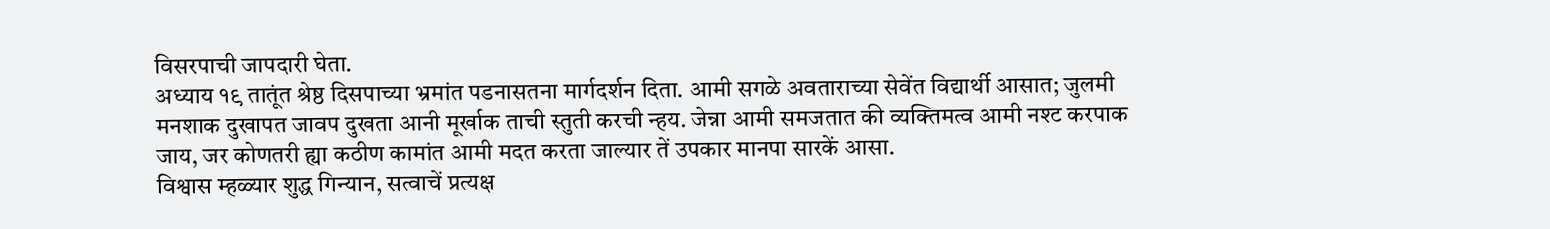विसरपाची जापदारी घेता.
अध्याय १९ तातूंत श्रेष्ठ दिसपाच्या भ्रमांत पडनासतना मार्गदर्शन दिता. आमी सगळे अवताराच्या सेवेंत विद्यार्थी आसात; जुलमी मनशाक दुखापत जावप दुखता आनी मूर्खाक ताची स्तुती करची न्हय. जेन्ना आमी समजतात की व्यक्तिमत्व आमी नश्ट करपाक जाय, जर कोणतरी ह्या कठीण कामांत आमी मदत करता जाल्यार तें उपकार मानपा सारकें आसा.
विश्वास म्हळ्यार शुद्ध गिन्यान, सत्वाचें प्रत्यक्ष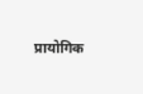प्रायोगिक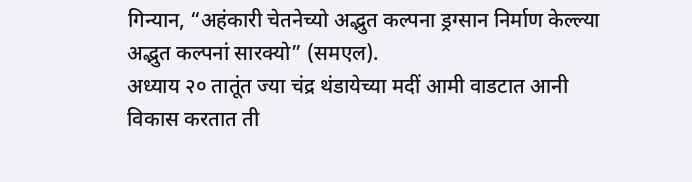गिन्यान, “अहंकारी चेतनेच्यो अद्भुत कल्पना ड्रग्सान निर्माण केल्ल्या अद्भुत कल्पनां सारक्यो” (समएल).
अध्याय २० तातूंत ज्या चंद्र थंडायेच्या मदीं आमी वाडटात आनी विकास करतात ती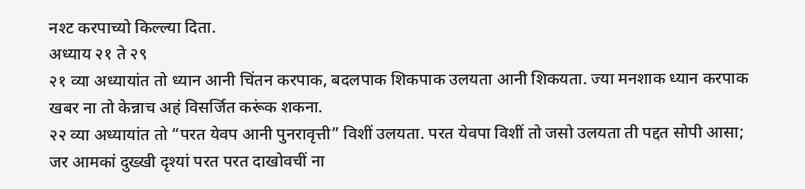नश्ट करपाच्यो किल्ल्या दिता.
अध्याय २१ ते २९
२१ व्या अध्यायांत तो ध्यान आनी चिंतन करपाक, बदलपाक शिकपाक उलयता आनी शिकयता. ज्या मनशाक ध्यान करपाक खबर ना तो केन्नाच अहं विसर्जित करूंक शकना.
२२ व्या अध्यायांत तो “परत येवप आनी पुनरावृत्ती” विशीं उलयता. परत येवपा विशीं तो जसो उलयता ती पद्दत सोपी आसा; जर आमकां दुख्खी दृश्यां परत परत दाखोवचीं ना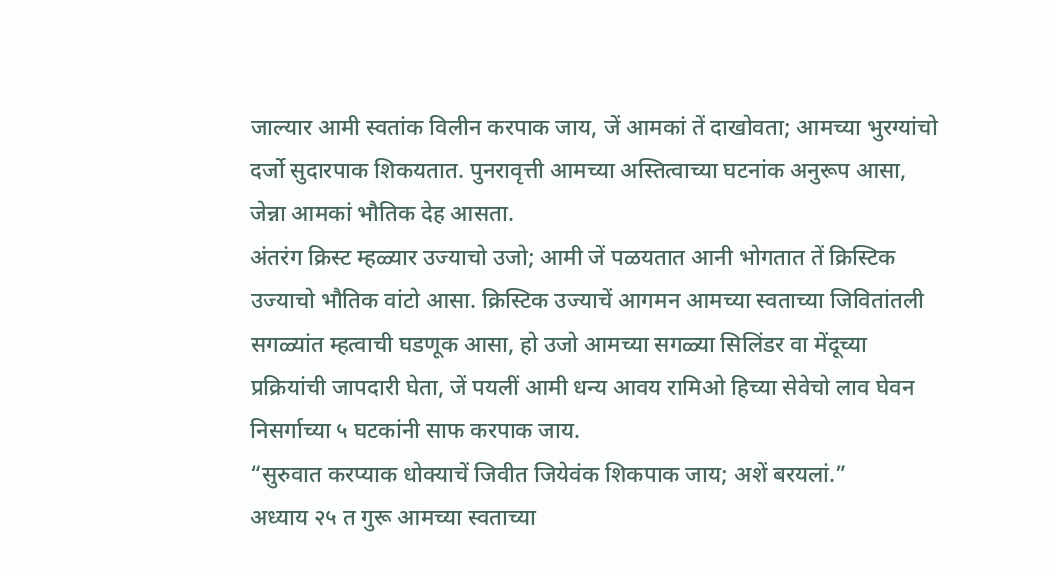जाल्यार आमी स्वतांक विलीन करपाक जाय, जें आमकां तें दाखोवता; आमच्या भुरग्यांचो दर्जो सुदारपाक शिकयतात. पुनरावृत्ती आमच्या अस्तित्वाच्या घटनांक अनुरूप आसा, जेन्ना आमकां भौतिक देह आसता.
अंतरंग क्रिस्ट म्हळ्यार उज्याचो उजो; आमी जें पळयतात आनी भोगतात तें क्रिस्टिक उज्याचो भौतिक वांटो आसा. क्रिस्टिक उज्याचें आगमन आमच्या स्वताच्या जिवितांतली सगळ्यांत म्हत्वाची घडणूक आसा, हो उजो आमच्या सगळ्या सिलिंडर वा मेंदूच्या प्रक्रियांची जापदारी घेता, जें पयलीं आमी धन्य आवय रामिओ हिच्या सेवेचो लाव घेवन निसर्गाच्या ५ घटकांनी साफ करपाक जाय.
“सुरुवात करप्याक धोक्याचें जिवीत जियेवंक शिकपाक जाय; अशें बरयलां.”
अध्याय २५ त गुरू आमच्या स्वताच्या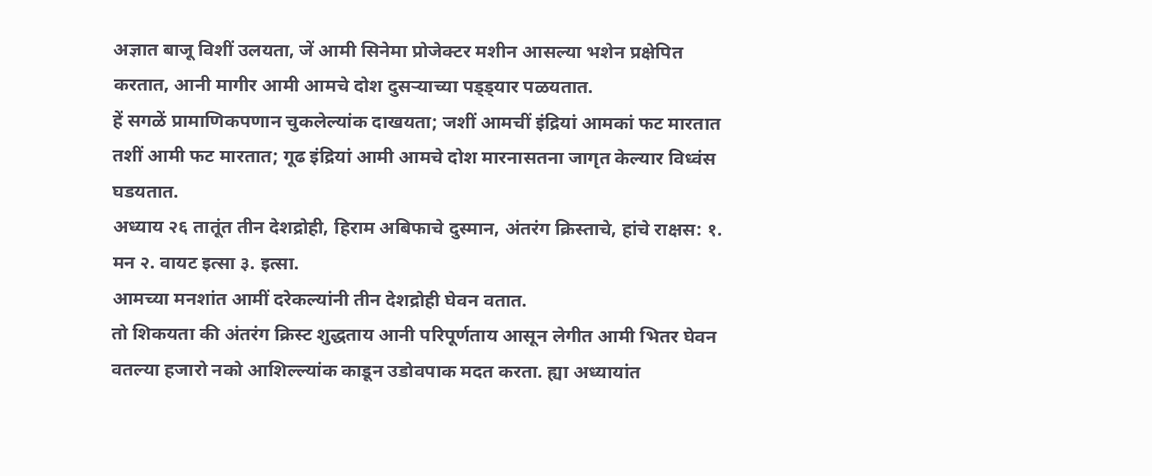अज्ञात बाजू विशीं उलयता, जें आमी सिनेमा प्रोजेक्टर मशीन आसल्या भशेन प्रक्षेपित करतात, आनी मागीर आमी आमचे दोश दुसऱ्याच्या पड्ड्यार पळयतात.
हें सगळें प्रामाणिकपणान चुकलेल्यांक दाखयता; जशीं आमचीं इंद्रियां आमकां फट मारतात तशीं आमी फट मारतात; गूढ इंद्रियां आमी आमचे दोश मारनासतना जागृत केल्यार विध्वंस घडयतात.
अध्याय २६ तातूंत तीन देशद्रोही, हिराम अबिफाचे दुस्मान, अंतरंग क्रिस्ताचे, हांचे राक्षस: १. मन २. वायट इत्सा ३. इत्सा.
आमच्या मनशांत आमीं दरेकल्यांनी तीन देशद्रोही घेवन वतात.
तो शिकयता की अंतरंग क्रिस्ट शुद्धताय आनी परिपूर्णताय आसून लेगीत आमी भितर घेवन वतल्या हजारो नको आशिल्ल्यांक काडून उडोवपाक मदत करता. ह्या अध्यायांत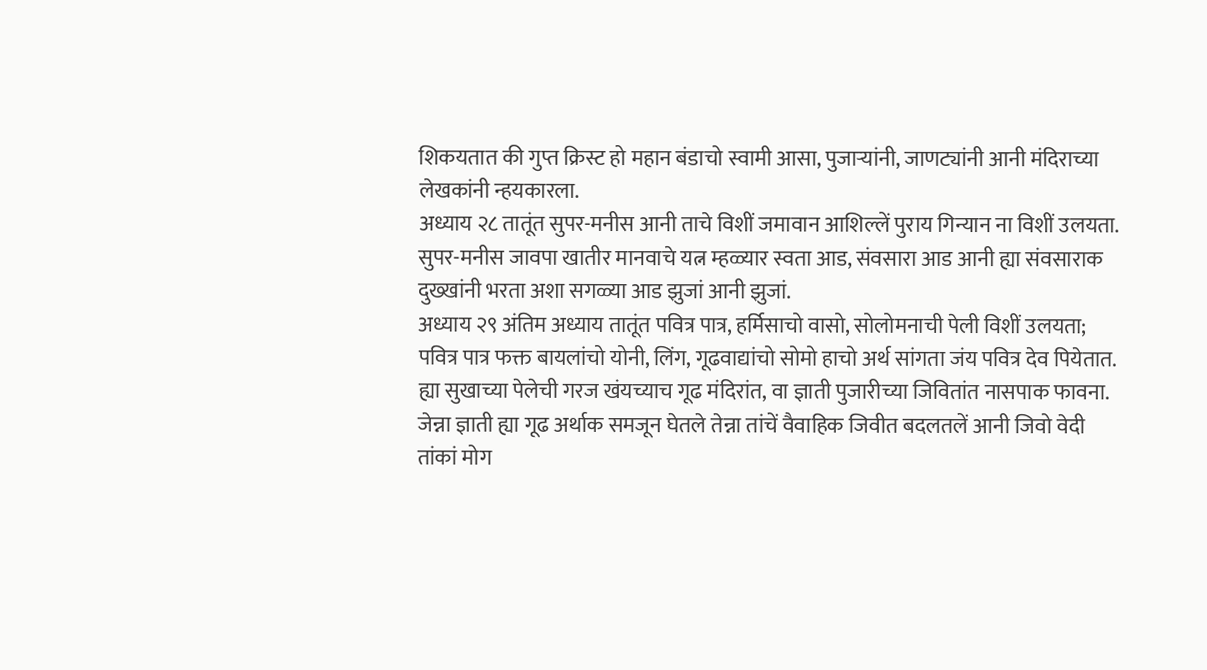शिकयतात की गुप्त क्रिस्ट हो महान बंडाचो स्वामी आसा, पुजाऱ्यांनी, जाणट्यांनी आनी मंदिराच्या लेखकांनी न्हयकारला.
अध्याय २८ तातूंत सुपर-मनीस आनी ताचे विशीं जमावान आशिल्लें पुराय गिन्यान ना विशीं उलयता.
सुपर-मनीस जावपा खातीर मानवाचे यत्न म्हळ्यार स्वता आड, संवसारा आड आनी ह्या संवसाराक दुख्खांनी भरता अशा सगळ्या आड झुजां आनी झुजां.
अध्याय २९ अंतिम अध्याय तातूंत पवित्र पात्र, हर्मिसाचो वासो, सोलोमनाची पेली विशीं उलयता; पवित्र पात्र फक्त बायलांचो योनी, लिंग, गूढवाद्यांचो सोमो हाचो अर्थ सांगता जंय पवित्र देव पियेतात.
ह्या सुखाच्या पेलेची गरज खंयच्याच गूढ मंदिरांत, वा ज्ञाती पुजारीच्या जिवितांत नासपाक फावना.
जेन्ना ज्ञाती ह्या गूढ अर्थाक समजून घेतले तेन्ना तांचें वैवाहिक जिवीत बदलतलें आनी जिवो वेदी तांकां मोग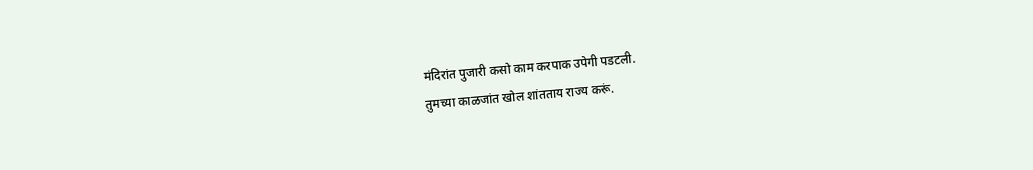मंदिरांत पुजारी कसो काम करपाक उपेगी पडटली.
तुमच्या काळजांत खोल शांतताय राज्य करूं.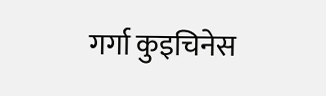गर्गा कुइचिनेस